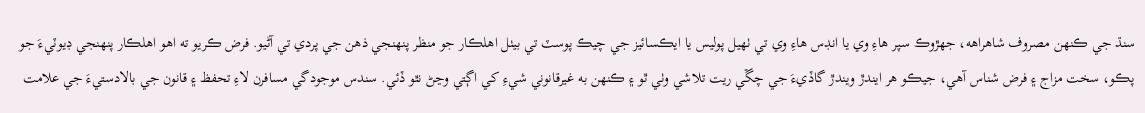سنڌ جي ڪنهن مصروف شاهراهه، جهڙوڪ سپر هاءِ وي يا انڊس هاءِ وي تي ٺهيل پوليس يا ايڪسائيز جي چيڪ پوسٽ تي بيٺل اهلڪار جو منظر پنهنجي ذهن جي پردي تي آڻيو. فرض ڪريو ته اهو اهلڪار پنهنجي ڊيوٽيءَ جو پڪو، سخت مزاج ۽ فرض شناس آهي، جيڪو هر ايندڙ ويندڙ گاڏيءَ جي چڱي ريت تلاشي وٺي ٿو ۽ ڪنهن به غيرقانوني شيءِ کي اڳتي وڃڻ نٿو ڏئي. سندس موجودگي مسافرن لاءِ تحفظ ۽ قانون جي بالادستيءَ جي علامت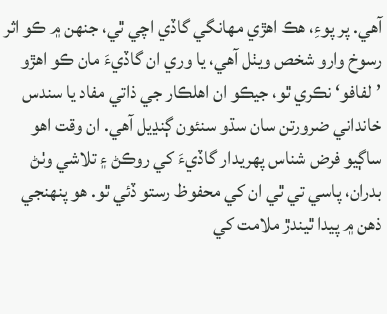آهي. پر پوءِ، هڪ اهڙي مهانگي گاڏي اچي ٿي، جنهن ۾ ڪو اثر رسوخ وارو شخص ويٺل آهي، يا وري ان گاڏيءَ مان ڪو اهڙو ’لفافو‘ نڪري ٿو، جيڪو ان اهلڪار جي ذاتي مفاد يا سندس خانداني ضرورتن سان سڌو سنئون ڳنڍيل آهي. ان وقت اهو ساڳيو فرض شناس پهريدار گاڏيءَ کي روڪڻ ۽ تلاشي وٺڻ بدران، پاسي تي ٿي ان کي محفوظ رستو ڏئي ٿو. هو پنهنجي ذهن ۾ پيدا ٿيندڙ ملامت کي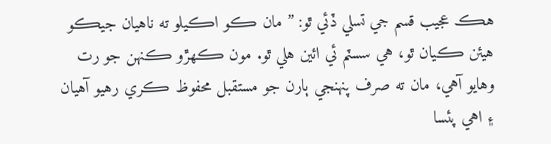هڪ عجيب قسم جي تسلي ڏئي ٿو: ”مان ڪو اڪيلو ته ناهيان جيڪو هيئن ڪيان ٿو، هي سسٽم ئي ائين هلي ٿو. مون ڪهڙو ڪنهن جو رت وهايو آهي، مان ته صرف پنهنجي ٻارن جو مستقبل محفوظ ڪري رهيو آهيان ۽ اهي پئسا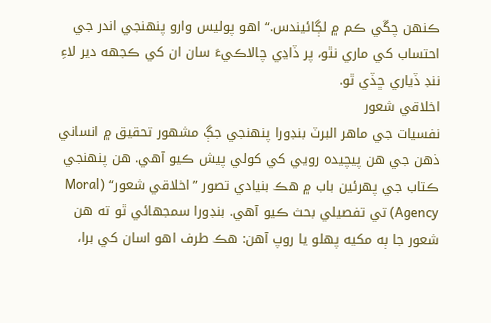ڪنهن چڱي ڪم ۾ لڳائيندس.“ اهو پوليس وارو پنهنجي اندر جي احتساب کي ماري نٿو، پر ڏاڍي چالاڪيءَ سان ان کي ڪجهه دير لاءِ ننڊ ڏياري ڇڏي ٿو.
اخلاقي شعور
نفسيات جي ماهر البرٽ بنڊورا پنهنجي جڳ مشهور تحقيق ۾ انساني ذهن جي هن پيچيده رويي کي کولي پيش ڪيو آهي. هن پنهنجي ڪتاب جي پهرئين باب ۾ هڪ بنيادي تصور ”اخلاقي شعور“ (Moral Agency) تي تفصيلي بحث ڪيو آهي. بنڊورا سمجهائي ٿو ته هن شعور جا ٻه مکيه پهلو يا روپ آهن: هڪ طرف اهو اسان کي برا،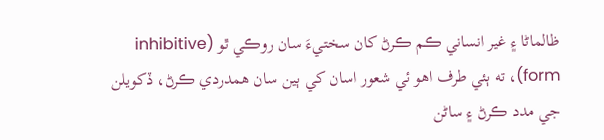ظالماڻا ۽ غير انساني ڪم ڪرڻ کان سختيءَ سان روڪي ٿو (inhibitive form)، ته ٻئي طرف اهو ئي شعور اسان کي ٻين سان همدردي ڪرڻ، ڏکويلن جي مدد ڪرڻ ۽ ساڻن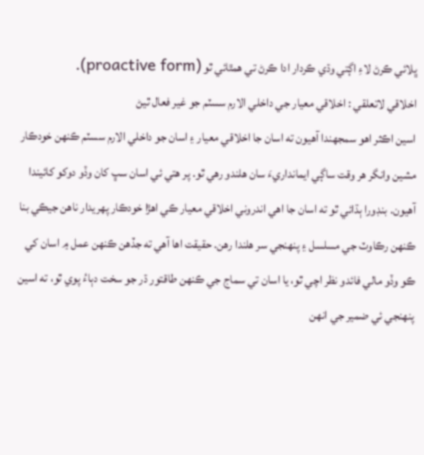ڀلائي ڪرڻ لاءِ اڳتي وڌي ڪردار ادا ڪرڻ تي همٿائي ٿو (proactive form).
اخلاقي لاتعلقي : اخلاقي معيار جي داخلي الارم سسٽم جو غير فعال ٿيڻ
اسين اڪثر اهو سمجهندا آهيون ته اسان جا اخلاقي معيار ۽ اسان جو داخلي الارم سسٽم ڪنهن خودڪار مشين وانگر هر وقت ساڳي ايمانداريءَ سان هلندو رهي ٿو. پر هتي ئي اسان سڀ کان وڏو دوکو کائيندا آهيون. بنڊورا ٻڌائي ٿو ته اسان جا اهي اندروني اخلاقي معيار ڪي اهڙا خودڪار پهريدار ناهن جيڪي بنا ڪنهن رڪاوٽ جي مسلسل ۽ پنهنجي سر هلندا رهن. حقيقت اها آهي ته جڏهن ڪنهن عمل ۾ اسان کي ڪو وڏو مالي فائدو نظر اچي ٿو، يا اسان تي سماج جي ڪنهن طاقتور ڌر جو سخت دٻاءُ پوي ٿو، ته اسين پنهنجي ئي ضمير جي انهن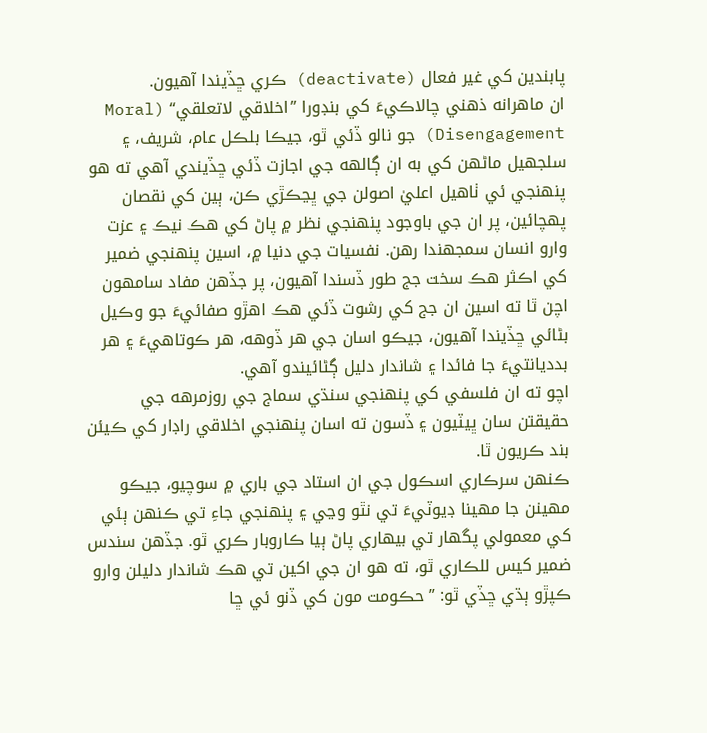پابندين کي غير فعال (deactivate) ڪري ڇڏيندا آهيون.
ان ماهرانه ذهني چالاڪيءَ کي بنڊورا ”اخلاقي لاتعلقي“ (Moral Disengagement) جو نالو ڏئي ٿو، جيڪا بلڪل عام، شريف، ۽ سلجهيل ماڻهن کي به ان ڳالهه جي اجازت ڏئي ڇڏيندي آهي ته هو پنهنجي ئي ٺاهيل اعليٰ اصولن جي ڀڃڪڙي ڪن، ٻين کي نقصان پهچائين، پر ان جي باوجود پنهنجي نظر ۾ پاڻ کي هڪ نيڪ ۽ عزت وارو انسان سمجهندا رهن. نفسيات جي دنيا ۾، اسين پنهنجي ضمير کي اڪثر هڪ سخت جج طور ڏسندا آهيون، پر جڏهن مفاد سامهون اچن ٿا ته اسين ان جج کي رشوت ڏئي هڪ اهڙو صفائيءَ جو وڪيل بڻائي ڇڏيندا آهيون، جيڪو اسان جي هر ڏوهه، هر ڪوتاهيءَ ۽ هر بدديانتيءَ جا فائدا ۽ شاندار دليل ڳڻائيندو آهي.
اچو ته ان فلسفي کي پنهنجي سنڌي سماج جي روزمرهه جي حقيقتن سان ڀيٽيون ۽ ڏسون ته اسان پنهنجي اخلاقي راڊار کي ڪيئن بند ڪريون ٿا.
ڪنهن سرڪاري اسڪول جي ان استاد جي باري ۾ سوچيو، جيڪو مهينن جا مهينا ڊيوٽيءَ تي نٿو وڃي ۽ پنهنجي جاءِ تي ڪنهن ٻئي کي معمولي پگهار تي بيهاري پاڻ ٻيا ڪاروبار ڪري ٿو. جڏهن سندس ضمير کيس للڪاري ٿو، ته هو ان جي اکين تي هڪ شاندار دليلن وارو ڪپڙو ٻڌي ڇڏي ٿو: ”حڪومت مون کي ڏنو ئي ڇا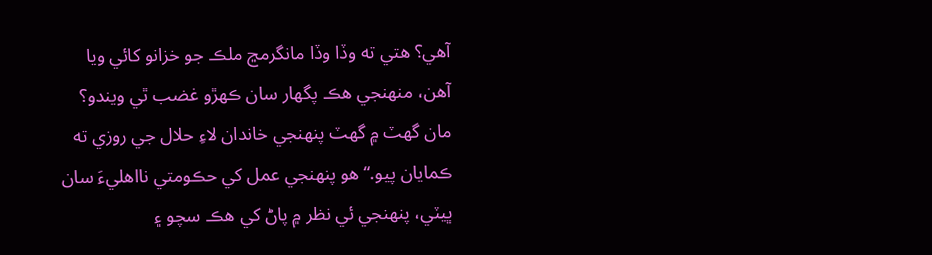آهي؟ هتي ته وڏا وڏا مانگرمڇ ملڪ جو خزانو کائي ويا آهن، منهنجي هڪ پگهار سان ڪهڙو غضب ٿي ويندو؟ مان گهٽ ۾ گهٽ پنهنجي خاندان لاءِ حلال جي روزي ته ڪمايان پيو.“ هو پنهنجي عمل کي حڪومتي نااهليءَ سان ڀيٽي، پنهنجي ئي نظر ۾ پاڻ کي هڪ سچو ۽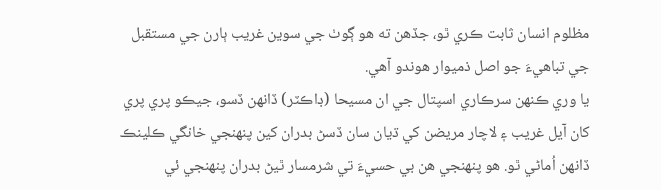مظلوم انسان ثابت ڪري ٿو، جڏهن ته هو ڳوٺ جي سوين غريب ٻارن جي مستقبل جي تباهيءَ جو اصل ذميوار هوندو آهي.
يا وري ڪنهن سرڪاري اسپتال جي ان مسيحا (ڊاڪٽر) ڏانهن ڏسو، جيڪو پري پري کان آيل غريب ۽ لاچار مريضن کي ڌيان سان ڏسڻ بدران کين پنهنجي خانگي ڪلينڪ ڏانهن اُماڻي ٿو. هو پنهنجي هن بي حسيءَ تي شرمسار ٿيڻ بدران پنهنجي ئي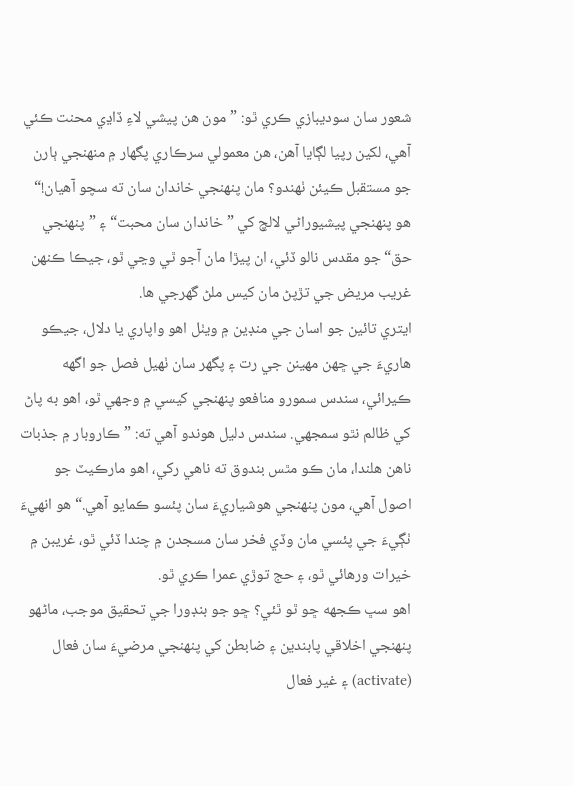شعور سان سوديبازي ڪري ٿو: ”مون هن پيشي لاءِ ڏاڍي محنت ڪئي آهي، لکين رپيا لڳايا آهن، هن معمولي سرڪاري پگهار ۾ منهنجي ٻارن جو مستقبل ڪيئن ٺهندو؟ مان پنهنجي خاندان سان ته سچو آهيان!“ هو پنهنجي پيشيوراڻي لالچ کي ”خاندان سان محبت“ ۽ ”پنهنجي حق“ جو مقدس نالو ڏئي، ان پيڙا مان آجو ٿي وڃي ٿو، جيڪا ڪنهن غريب مريض جي تڙپڻ مان کيس ملڻ گهرجي ها.
ايتري تائين جو اسان جي منڊين ۾ ويٺل اهو واپاري يا دلال، جيڪو هاريءَ جي ڇهن مهينن جي رت ۽ پگهر سان ٺهيل فصل جو اگهه ڪيرائي، سندس سمورو منافعو پنهنجي کيسي ۾ وجهي ٿو، اهو به پاڻ کي ظالم نٿو سمجهي. سندس دليل هوندو آهي ته: ”ڪاروبار ۾ جذبات ناهن هلندا، مان ڪو مٿس بندوق ته ناهي رکي، اهو مارڪيٽ جو اصول آهي، مون پنهنجي هوشياريءَ سان پئسو ڪمايو آهي.“ هو انهيءَ ٺڳيءَ جي پئسي مان وڏي فخر سان مسجدن ۾ چندا ڏئي ٿو، غريبن ۾ خيرات ورهائي ٿو، ۽ حج توڙي عمرا ڪري ٿو.
اهو سڀ ڪجهه ڇو ٿو ٿئي؟ ڇو جو بنڊورا جي تحقيق موجب، ماڻهو پنهنجي اخلاقي پابندين ۽ ضابطن کي پنهنجي مرضيءَ سان فعال (activate) ۽ غير فعال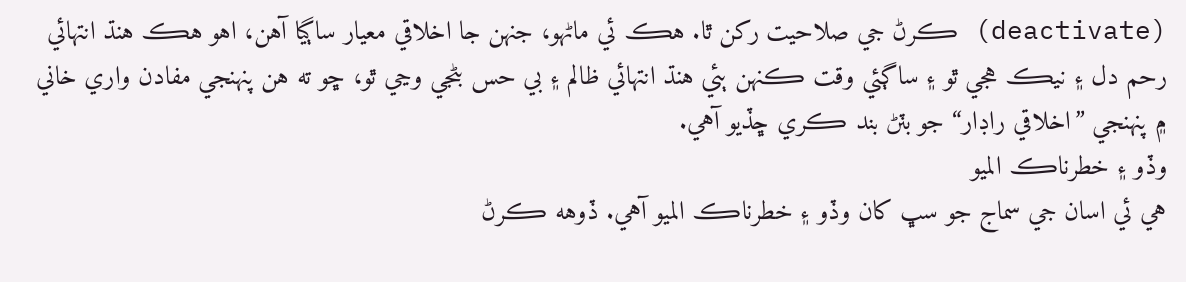(deactivate) ڪرڻ جي صلاحيت رکن ٿا. هڪ ئي ماڻهو، جنهن جا اخلاقي معيار ساڳيا آهن، اهو هڪ هنڌ انتهائي رحم دل ۽ نيڪ هجي ٿو ۽ ساڳئي وقت ڪنهن ٻئي هنڌ انتهائي ظالم ۽ بي حس بڻجي وڃي ٿو، ڇو ته هن پنهنجي مفادن واري خاني ۾ پنهنجي ”اخلاقي راڊار“ جو بٽڻ بند ڪري ڇڏيو آهي.
وڏو ۽ خطرناڪ الميو
هي ئي اسان جي سماج جو سڀ کان وڏو ۽ خطرناڪ الميو آهي. ڏوهه ڪرڻ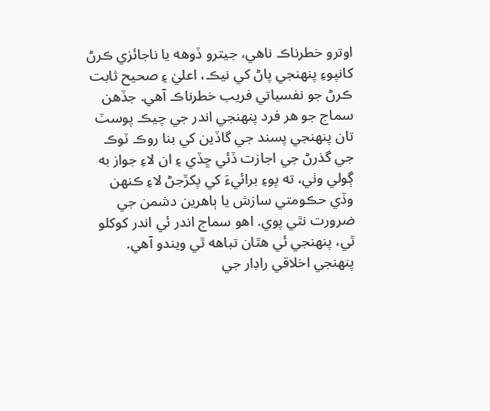اوترو خطرناڪ ناهي، جيترو ڏوهه يا ناجائزي ڪرڻ کانپوءِ پنهنجي پاڻ کي نيڪ، اعليٰ ۽ صحيح ثابت ڪرڻ جو نفسياتي فريب خطرناڪ آهي. جڏهن سماج جو هر فرد پنهنجي اندر جي چيڪ پوسٽ تان پنهنجي پسند جي گاڏين کي بنا روڪ ٽوڪ جي گذرڻ جي اجازت ڏئي ڇڏي ۽ ان لاءِ جواز به ڳولي وٺي، ته پوءِ برائيءَ کي پکڙجڻ لاءِ ڪنهن وڏي حڪومتي سازش يا ٻاهرين دشمن جي ضرورت نٿي پوي. اهو سماج اندر ئي اندر کوکلو ٿي، پنهنجي ئي هٿان تباهه ٿي ويندو آهي.
پنھنجي اخلاقي راڊار جي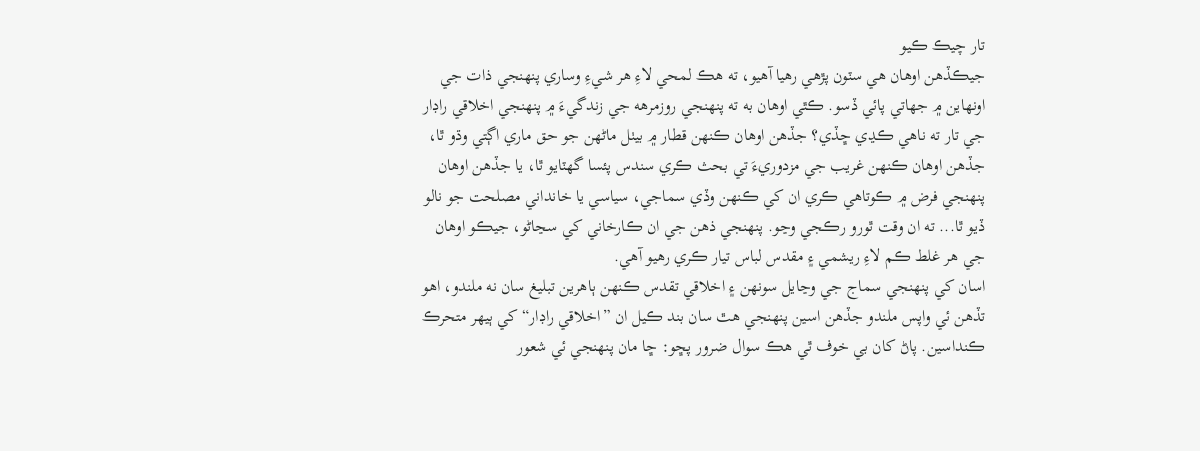تار چيڪ ڪيو
جيڪڏهن اوهان هي سٽون پڙهي رهيا آهيو، ته هڪ لمحي لاءِ هر شيءِ وساري پنهنجي ذات جي اونهاين ۾ جهاتي پائي ڏسو. ڪٿي اوهان به ته پنهنجي روزمرهه جي زندگيءَ ۾ پنهنجي اخلاقي راڊار جي تار ته ناهي ڪڍي ڇڏي؟ جڏهن اوهان ڪنهن قطار ۾ بيٺل ماڻهن جو حق ماري اڳتي وڌو ٿا، جڏهن اوهان ڪنهن غريب جي مزدوريءَ تي بحث ڪري سندس پئسا گهٽايو ٿا، يا جڏهن اوهان پنهنجي فرض ۾ ڪوتاهي ڪري ان کي ڪنهن وڏي سماجي، سياسي يا خانداني مصلحت جو نالو ڏيو ٿا... ته ان وقت ٿورو رڪجي وڃو. پنهنجي ذهن جي ان ڪارخاني کي سڃاڻو، جيڪو اوهان جي هر غلط ڪم لاءِ ريشمي ۽ مقدس لباس تيار ڪري رهيو آهي.
اسان کي پنهنجي سماج جي وڃايل سونهن ۽ اخلاقي تقدس ڪنهن ٻاهرين تبليغ سان نه ملندو، اهو تڏهن ئي واپس ملندو جڏهن اسين پنهنجي هٿ سان بند ڪيل ان ”اخلاقي راڊار“ کي ٻيهر متحرڪ ڪنداسين. پاڻ کان بي خوف ٿي هڪ سوال ضرور پڇو: ڇا مان پنهنجي ئي شعور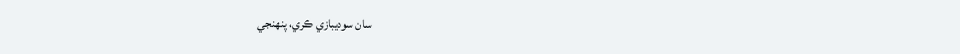سان سوديبازي ڪري، پنهنجي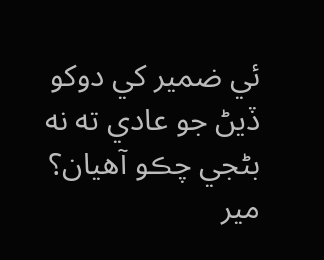ئي ضمير کي دوکو ڏيڻ جو عادي ته نه بڻجي چڪو آهيان؟
مير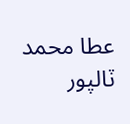عطا محمد ٽالپور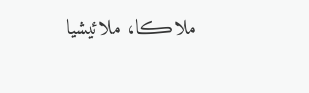ملاڪا، ملائيشيا